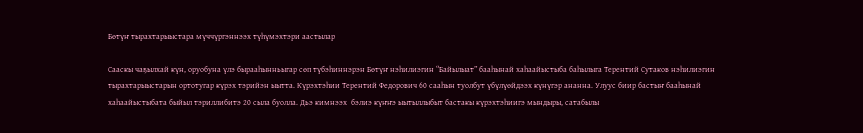Бөтүҥ тырахтарыыстара мүччүргэннээх түһүмэхтэри аастылар

Сааскы чаҕылхай күн, оруобуна үлэ бырааһынньыгар сөп түбэһиннэрэн Бөтүҥ нэһилиэгин “Байылыат” бааһынай хаһаайыстыба баһылыга Терентий Сутаков нэһилиэгин тырахтарыыстарын ортотугар күрэх тэрийэн ыытта. Күрэхтэһии Терентий Федорович 60 сааһын туолбут үбүлүөйдээх күнүгэр ананна. Улуус биир бастыҥ бааһынай хаһаайыстыбата быйыл тэриллибитэ 20 сыла буолла. Дьэ кимнээх  бэлиэ күҥҥэ ыытыллыбыт бастакы күрэхтэһиигэ мындыры, сатабылы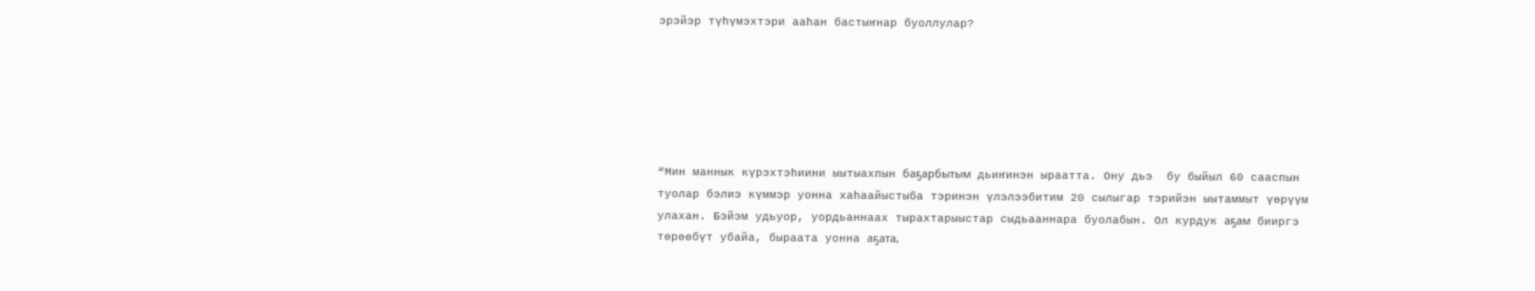эрэйэр түһүмэхтэри ааһан бастыҥнар буоллулар?






“Мин маннык күрэхтэһиини ыытыахпын баҕарбытым дьиҥинэн ыраатта. Ону дьэ  бу быйыл 60 сааспын туолар бэлиэ күммэр уонна хаһаайыстыба тэринэн үлэлээбитим 20 сылыгар тэрийэн ыытаммыт үөрүүм улахан. Бэйэм удьуор, уордьаннаах тырахтарыыстар сыдьааннара буолабын. Ол курдук аҕам бииргэ төрөөбүт убайа, быраата уонна аҕата,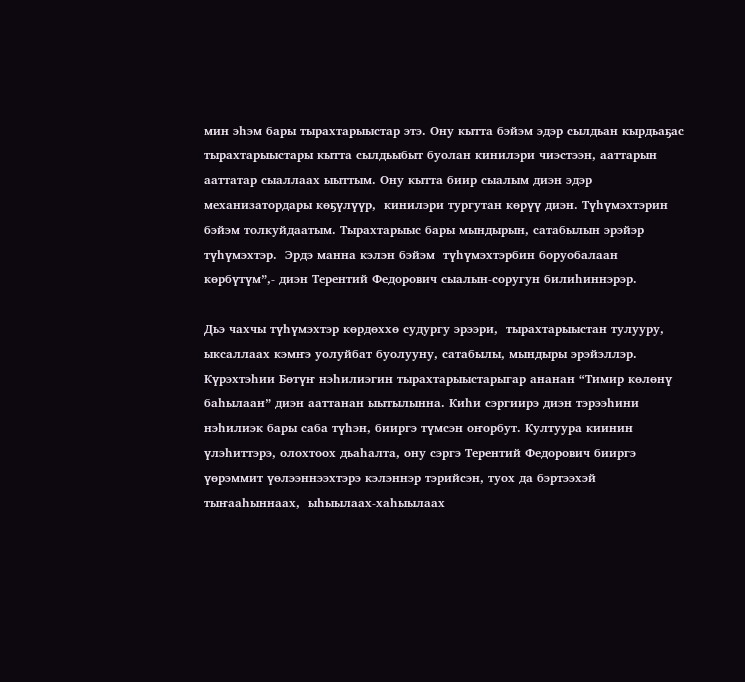мин эһэм бары тырахтарыыстар этэ. Ону кытта бэйэм эдэр сылдьан кырдьаҕас тырахтарыыстары кытта сылдьыбыт буолан кинилэри чиэстээн, ааттарын ааттатар сыаллаах ыыттым. Ону кытта биир сыалым диэн эдэр механизатордары көҕүлүүр,  кинилэри тургутан көрүү диэн. Түһүмэхтэрин бэйэм толкуйдаатым. Тырахтарыыс бары мындырын, сатабылын эрэйэр түһүмэхтэр.  Эрдэ манна кэлэн бэйэм  түһүмэхтэрбин боруобалаан көрбүтүм”,- диэн Терентий Федорович сыалын-соругун билиһиннэрэр.

Дьэ чахчы түһүмэхтэр көрдөххө судургу эрээри,  тырахтарыыстан тулууру, ыксаллаах кэмҥэ уолуйбат буолууну, сатабылы, мындыры эрэйэллэр. Күрэхтэһии Бөтүҥ нэһилиэгин тырахтарыыстарыгар ананан “Тимир көлөнү баһылаан” диэн ааттанан ыытылынна. Киһи сэргиирэ диэн тэрээһини нэһилиэк бары саба түһэн, бииргэ түмсэн оҥорбут. Култуура киинин үлэһиттэрэ, олохтоох дьаһалта, ону сэргэ Терентий Федорович бииргэ үөрэммит үөлээннээхтэрэ кэлэннэр тэрийсэн, туох да бэртээхэй тыҥааһыннаах,  ыһыылаах-хаһыылаах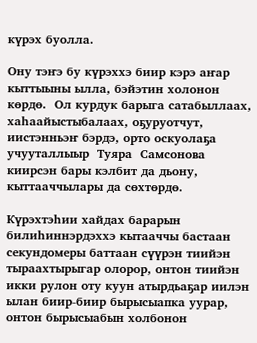күрэх буолла.

Ону тэҥэ бу күрэххэ биир кэрэ аҥар кыттыыны ылла, бэйэтин холонон көрдө.  Ол курдук барыга сатабыллаах,  хаһаайыстыбалаах, оҕуруотчут,  иистэнньэҥ бэрдэ, орто оскуолаҕа учууталлыыр  Туяра  Самсонова киирсэн бары кэлбит да дьону, кыттааччылары да сөхтөрдө.

Күрэхтэһии хайдах барарын билиһиннэрдэххэ кытааччы бастаан секундомеры баттаан сүүрэн тиийэн тыраахтырыгар олорор, онтон тиийэн икки рулон оту куун атырдьаҕар иилэн ылан биир-биир бырысыапка уурар, онтон бырысыабын холбонон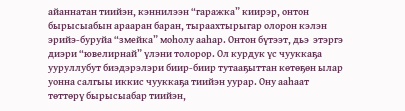айаннатан тиийэн, кэннилээн “гаражка” киирэр, онтон бырысыабын арааран баран, тыраахтырыгар олорон кэлэн эрийэ-буруйа “змейка” моһолу ааһар. Онтон бүтээт, дьэ  этэргэ диэри “ювелирнай” үлэни толорор. Ол курдук үс чууккаҕа ууруллубут биэдэрэлэри биир-биир тутааҕыттан көтөҕөн ылар уонна салгыы иккис чууккаҕа тиийэн уурар. Ону ааһаат төттөрү бырысыабар тиийэн,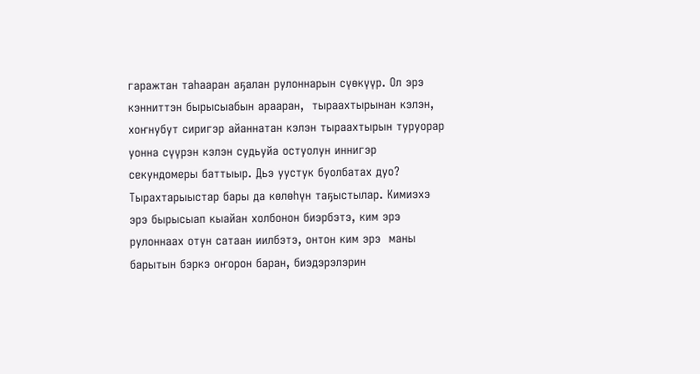гаражтан таһааран аҕалан рулоннарын сүөкүүр. Ол эрэ кэнниттэн бырысыабын арааран,  тыраахтырынан кэлэн, хоҥнубут сиригэр айаннатан кэлэн тыраахтырын туруорар уонна сүүрэн кэлэн судьуйа остуолун иннигэр секундомеры баттыыр. Дьэ уустук буолбатах дуо?  Тырахтарыыстар бары да көлөһүн таҕыстылар. Кимиэхэ эрэ бырысыап кыайан холбонон биэрбэтэ, ким эрэ рулоннаах отун сатаан иилбэтэ, онтон ким эрэ  маны барытын бэркэ оҥорон баран, биэдэрэлэрин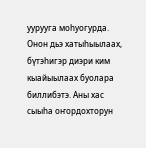уурууга моһуогурда. Онон дьэ хатыһыылаах, бүтэһигэр диэри ким кыайыылаах буолара биллибэтэ. Аны хас сыыһа оҥордохторун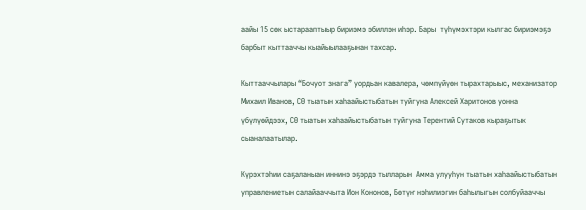аайы 15 сөк ыстарааптыыр бириэмэ эбиллэн иһэр. Бары  түһүмэхтэри кылгас бириэмэҕэ барбыт кыттааччы кыайыылааҕынан тахсар.

Кыттааччылары “Бочуот знага” уордьан кавалера, чөмпүйүөн тырахтарыыс, механизатор Михаил Иванов, СӨ тыатын хаһаайыстыбатын туйгуна Алексей Харитонов уонна үбүлүөйдээх, СӨ тыатын хаһаайыстыбатын туйгуна Терентий Сутаков кыраҕытык сыаналаатылар.

Күрэхтэһии саҕаланыан иннинэ эҕэрдэ тылларын  Амма улууһун тыатын хаһаайыстыбатын управлениетын салайааччыта Ион Кононов, Бөтүҥ нэһилиэгин баһылыгын солбуйааччы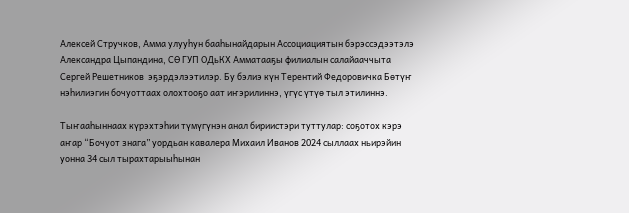Алексей Стручков, Амма улууһун бааһынайдарын Ассоциациятын бэрэссэдээтэлэ Александра Цыпандина, СӨ ГУП ОДьКХ Амматааҕы филиалын салайааччыта Сергей Решетников  эҕэрдэлээтилэр. Бу бэлиэ күн Терентий Федоровичка Бөтүҥ нэһилиэгин бочуоттаах олохтооҕо аат иҥэрилиннэ, үгүс үтүө тыл этилиннэ.

Тыҥааһыннаах күрэхтэһии түмүгүнэн анал бириистэри туттулар: соҕотох кэрэ аҥар “Бочуот знага” уордьан кавалера Михаил Иванов 2024 сыллаах ньирэйин уонна 34 сыл тырахтарыыһынан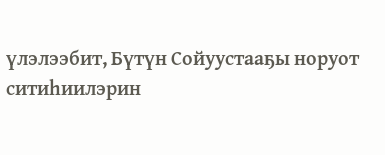үлэлээбит, Бүтүн Сойуустааҕы норуот ситиһиилэрин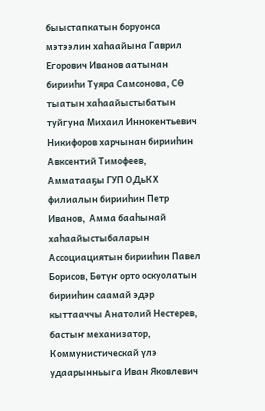быыстапкатын боруонса мэтээлин хаһаайына Гаврил Егорович Иванов аатынан бирииһи Туяра Самсонова, СӨ тыатын хаһаайыстыбатын туйгуна Михаил Иннокентьевич Никифоров харчынан бирииһин Авксентий Тимофеев, Амматааҕы ГУП ОДьКХ филиалын бирииһин Петр Иванов,  Амма бааһынай хаһаайыстыбаларын Ассоциациятын бирииһин Павел Борисов, Бөтүҥ орто оскуолатын бирииһин саамай эдэр кыттааччы Анатолий Нестерев, бастыҥ механизатор, Коммунистическай үлэ удаарынньыга Иван Яковлевич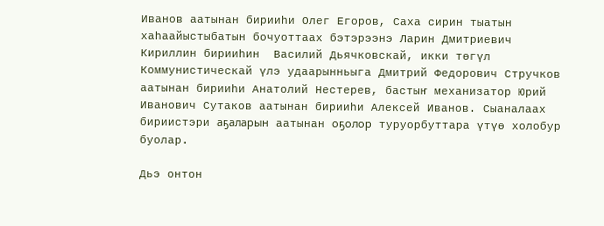Иванов аатынан бирииһи Олег Егоров, Саха сирин тыатын хаһаайыстыбатын бочуоттаах бэтэрээнэ Ларин Дмитриевич Кириллин бирииһин  Василий Дьячковскай, икки төгүл Коммунистическай үлэ удаарынньыга Дмитрий Федорович Стручков аатынан бирииһи Анатолий Нестерев, бастыҥ механизатор Юрий Иванович Сутаков аатынан бирииһи Алексей Иванов. Сыаналаах бириистэри аҕаларын аатынан оҕолор туруорбуттара үтүө холобур буолар.

Дьэ онтон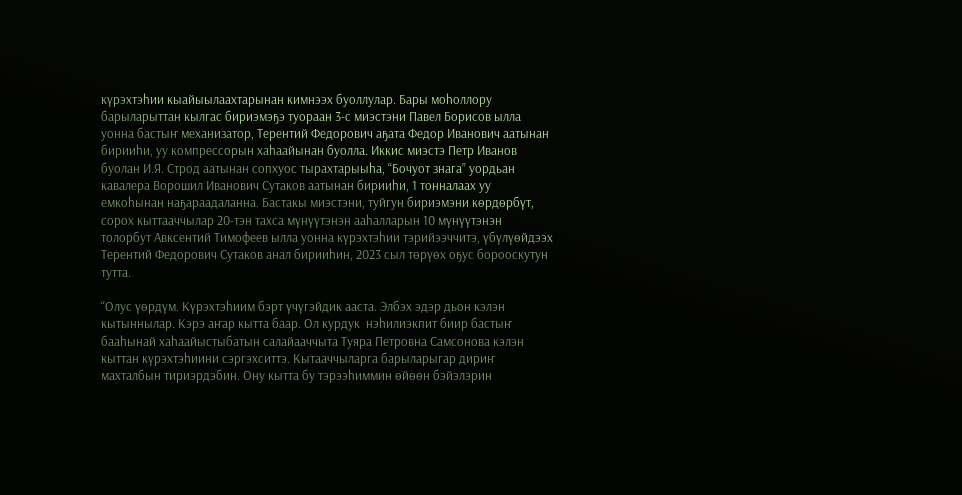күрэхтэһии кыайыылаахтарынан кимнээх буоллулар. Бары моһоллору барыларыттан кылгас бириэмэҕэ туораан 3-с миэстэни Павел Борисов ылла уонна бастыҥ механизатор, Терентий Федорович аҕата Федор Иванович аатынан бирииһи, уу компрессорын хаһаайынан буолла. Иккис миэстэ Петр Иванов буолан И.Я. Строд аатынан сопхуос тырахтарыыһа, “Бочуот знага” уордьан кавалера Ворошил Иванович Сутаков аатынан бирииһи, 1 тонналаах уу емкоһынан наҕараадаланна. Бастакы миэстэни, туйгун бириэмэни көрдөрбүт, сорох кыттааччылар 20-тэн тахса мүнүүтэнэн ааһалларын 10 мүнүүтэнэн толорбут Авксентий Тимофеев ылла уонна күрэхтэһии тэрийээччитэ, үбүлүөйдээх Терентий Федорович Сутаков анал бирииһин, 2023 сыл төрүөх оҕус борооскутун тутта.

“Олус үөрдүм. Күрэхтэһиим бэрт үчүгэйдик ааста. Элбэх эдэр дьон кэлэн кытыннылар. Кэрэ аҥар кытта баар. Ол курдук  нэһилиэкпит биир бастыҥ бааһынай хаһаайыстыбатын салайааччыта Туяра Петровна Самсонова кэлэн кыттан күрэхтэһиини сэргэхситтэ. Кытааччыларга барыларыгар дириҥ махталбын тириэрдэбин. Ону кытта бу тэрээһиммин өйөөн бэйэлэрин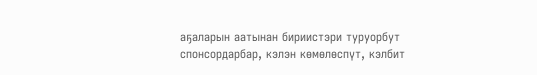аҕаларын аатынан бириистэри туруорбут спонсордарбар, кэлэн көмөлөспүт, кэлбит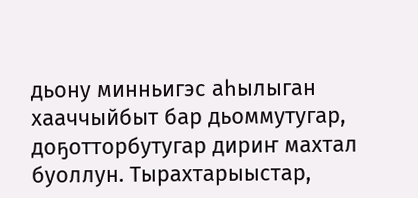дьону минньигэс аһылыган хааччыйбыт бар дьоммутугар, доҕотторбутугар дириҥ махтал буоллун. Тырахтарыыстар,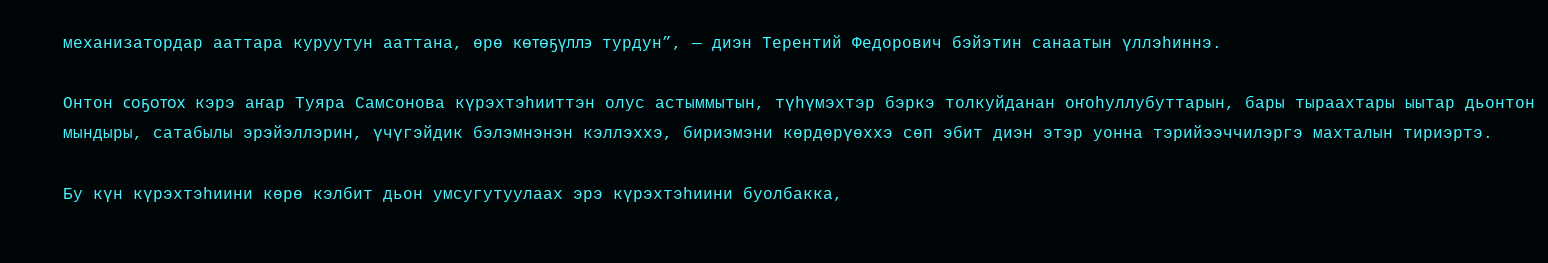механизатордар ааттара куруутун ааттана, өрө көтөҕүллэ турдун”, — диэн Терентий Федорович бэйэтин санаатын үллэһиннэ.

Онтон соҕотох кэрэ аҥар Туяра Самсонова күрэхтэһииттэн олус астыммытын, түһүмэхтэр бэркэ толкуйданан оҥоһуллубуттарын, бары тыраахтары ыытар дьонтон мындыры, сатабылы эрэйэллэрин, үчүгэйдик бэлэмнэнэн кэллэххэ, бириэмэни көрдөрүөххэ сөп эбит диэн этэр уонна тэрийээччилэргэ махталын тириэртэ.

Бу күн күрэхтэһиини көрө кэлбит дьон умсугутуулаах эрэ күрэхтэһиини буолбакка,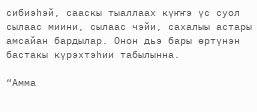сибиэһэй, сааскы тыаллаах күҥҥэ үс суол сылаас миини, сылаас чэйи, сахалыы астары амсайан бардылар. Онон дьэ бары өртүнэн бастакы күрэхтэһии табылынна.

“Амма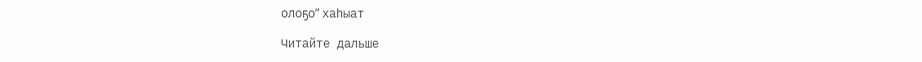олоҕо” хаһыат

Читайте дальше